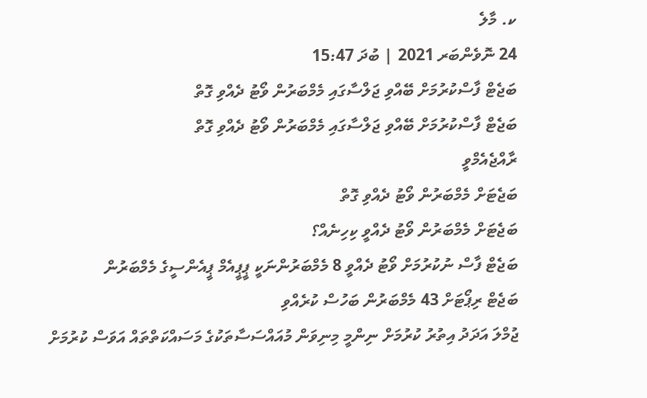ކ. މާލެ
24 ނޮވެންބަރ 2021 | ބުދަ 15:47
ބަޖެޓް ފާސްކުރުމަށް ބޭއްވި ޖަލްސާގައި މެމްބަރުން ވޯޓު ދެއްވި ގޮތް
ބަޖެޓް ފާސްކުރުމަށް ބޭއްވި ޖަލްސާގައި މެމްބަރުން ވޯޓު ދެއްވި ގޮތް
ރާއްޖެއެމްވީ
ބަޖެޓަށް މެމްބަރުން ވޯޓު ދެއްވި ގޮތް
ބަޖެޓަށް މެމްބަރުން ވޯޓު ދެއްވީ ކިހިނެއް؟
ބަޖެޓް ފާސް ނުކުރުމަށް ވޯޓު ދެއްވީ 8 މެމްބަރުންނަކީ ޕީޕީއެމް ޕީއެންސީގެ މެމްބަރުން
ބަޖެޓް ރިޕޯޓަށް 43 މެމްބަރުން ބަހުސް ކުރެއްވި
ޖުމްލަ އަދަދު އިތުރު ކުރުމަށް ނިންމީ މިނިވަން މުއައްސަސާތަކުގެ މަސައްކަތްތައް އަވަސް ކުރުމަށް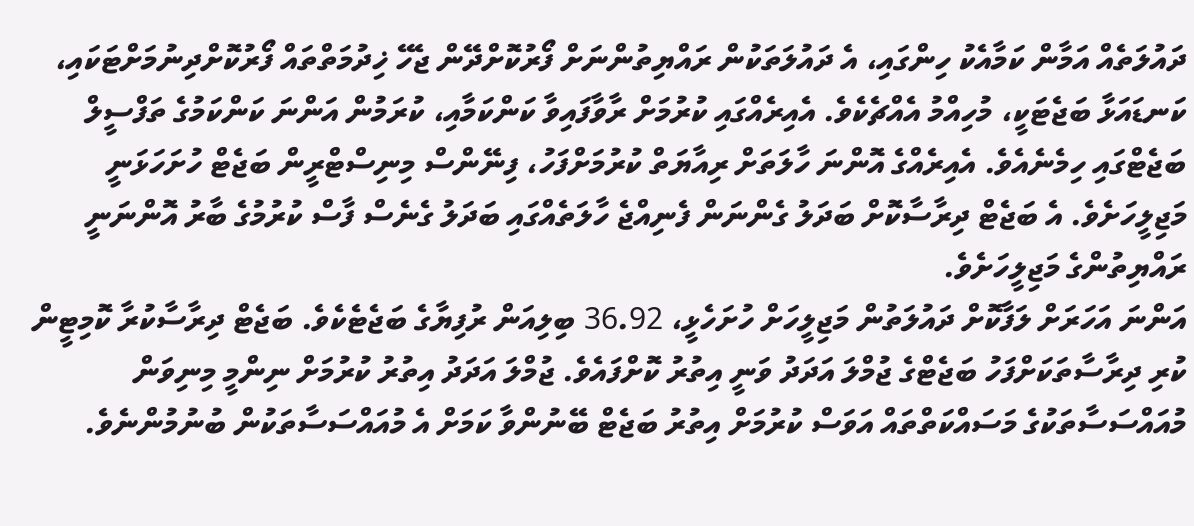ދައުލަތެއް އަމާން ކަމާއެކު ހިންގައި، އެ ދައުލަތަކުން ރައްޔިތުންނަށް ފޯރުކޮށްދޭން ޖެހޭ ޚިދުމަތްތައް ފޯރުކޮށްދިނުމަށްޓަކައި، ކަނޑައަޅާ ބަޖެޓަކީ، މުހިއްމު އެއްޗެކެވެ. އެއިރެއްގައި ކުރުމަށް ރާވާފައިވާ ކަންކަމާއި، ކުރަމުން އަންނަ ކަންކަމުގެ ތަފްސީލް ބަޖެޓްގައި ހިމެނެއެވެ. އެއިރެއްގެ އޮންނަ ހާލަތަށް ރިއާޔަތް ކުރުމަށްފަހު، ފިނޭންސް މިނިސްޓްރީން ބަޖެޓް ހުށަހަޅަނީ މަޖިލީހަށެވެ. އެ ބަޖެޓް ދިރާސާކޮށް ބަދަލު ގެންނަން ފެނިއްޖެ ހާލަތެއްގައި ބަދަލު ގެނެސް ފާސް ކުރުމުގެ ބާރު އޮންނަނީ ރައްޔިތުންގެ މަޖިލީހަށެވެ.
އަންނަ އަހަރަށް ލަފާކޮށް ދައުލަތުން މަޖިލީހަށް ހުށަހެޅީ، 36.92 ބިލިއަން ރުފިޔާގެ ބަޖެޓެކެވެ. ބަޖެޓް ދިރާސާކުރާ ކޮމިޓީން ކުރި ދިރާސާތަކަށްފަހު ބަޖެޓްގެ ޖުމްލަ އަދަދު ވަނީ އިތުރު ކޮށްފައެވެ. ޖުމްލަ އަދަދު އިތުރު ކުރުމަށް ނިންމީ މިނިވަން މުއައްސަސާތަކުގެ މަސައްކަތްތައް އަވަސް ކުރުމަށް އިތުރު ބަޖެޓް ބޭނުންވާ ކަމަށް އެ މުއައްސަސާތަކުން ބުނުމުންނެވެ.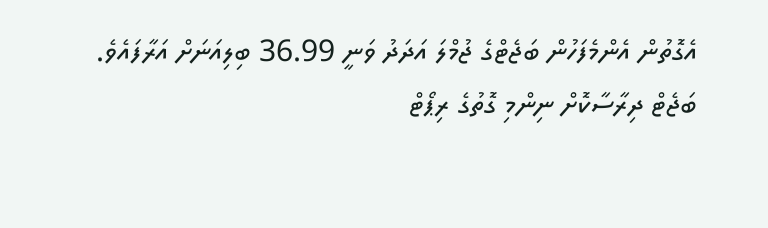އެގޮތުން އެންމެފަހުން ބަޖެޓްގެ ޖުމްލަ އަދަދު ވަނީ 36.99 ބިލިއަނަށް އަރާފައެވެ.
ބަޖެޓް ދިރާސާކޮށް ނިންމި ގޮތުގެ ރިޕޯޓް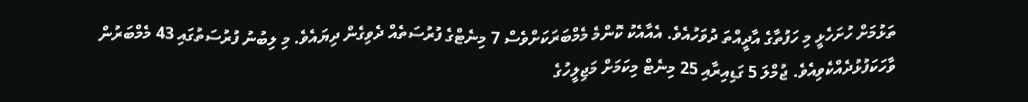ތަޅުމަށް ހުށަހެޅީ މި ހަފުތާގެ އާދީއްތަ ދުވަހުއެވެ. އެއާއެކު ކޮންމެ މެމްބަރަކަށްވެސް 7 މިނެޓްގެ ފުރުސަތެއް ދެވިގެން ދިޔައެވެ. މި ލިބުނު ފުރުސަތުގައި 43 މެމްބަރުން ވާހަކަފުޅުދެއްކެވިއެވެ. ޖުމްލަ 5 ގަޑިއިރާއި 25 މިނެޓް މިކަމަށް މަޖިލީހުގެ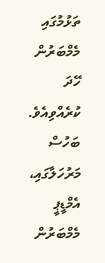ތަޅުމުގައި މެމްބަރުން ހޭދަ ކުރެއްވިއެވެ.
ބަހުސް މަރުހަލާގައި، އެމްޑީޕީ މެމްބަރުން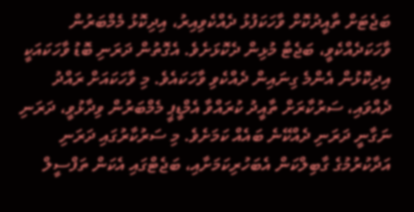ބަޖެޓަށް ތާއީދުކޮށް ވާހަކަފުޅު ދެއްކެވިއިރު، އިދިކޮޅު މެމްބަރުން ވާހަކަދެއްކެވީ، ބަޖެޓާ މުޅިން ދެކޮޅަށެވެ. އެގޮތުން ދަރަނި ބޮޑު ވާހަކައަކީ އިދިކޮޅުން އެންމެ ގިނައިން ދެއްކެވި ވާހަކައެވެ. މި ވާހަކައަށް ރައްދު ދެއްވައި، ސަރުކާރަށް ތާއީދު ކުރައްވާ އެމްޑީޕީ މެމްބަރުން ވިދާޅުވީ، ދަރަނި ނަގާނީ ދަރަނި ދެއްކޭނެ ބައެއް ކަމަށެވެ. މި ސަރުކާރުގައި ދަރަނި އަދާކުރުމުގެ ގާބިލްކަން އެބަހުރިކަމަށާއި، ބަޖެޓްގައި އެކަން ތަފްސީލް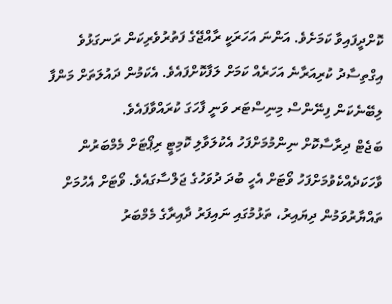ކޮށްދީފައިވާ ކަމަށެވެ. އަންނަ އަހަރަކީ ރާއްޖޭގެ ފަތުރުވެރިކަން ރަނގަޅުވެ އިގްތިސާދު ކުރިއަރާނެ އަހަރެއް ކަމަށް ލަފާކޮށްފައެވެ. އެކަމުން ދައުލަތަށް މަންފާ ލިބޭނެކަން ފިނޭންސް މިނިސްޓަރ ވަނީ ފާހަގަ ކުރައްވާފައެވެ.
ބަޖެޓް ދިރާސާކޮށް ނިންމުމަށްފަހު އެކުލަވާލި ކޮމިޓީ ރިޕޯޓަށް މެމްބަރުން ވާހަކަދެއްކެވުމަށްފަހު ވޯޓަށް އެހީ ބުދަ ދުވަހުގެ ޖަލްސާގައެވެ. ވޯޓަށް އެހުމަށް ތައްޔާރުވަމުން ދިޔައިރު، ތަޅުމުގައި ނައިފަރު ދާއިރާގެ މެމްބަރު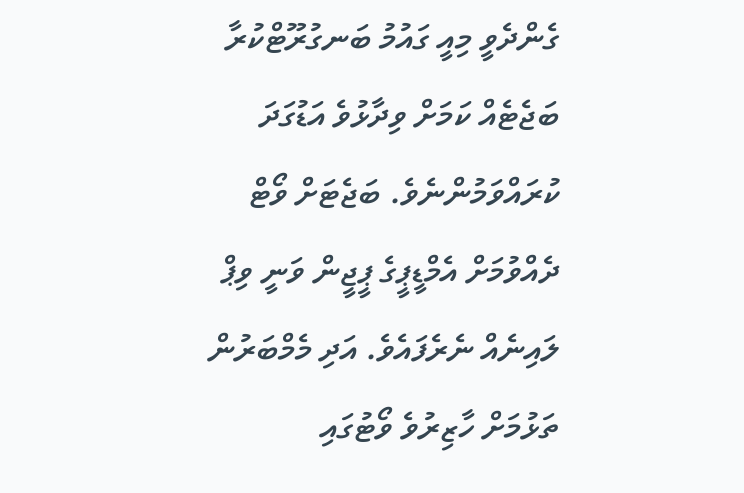ގެންދެވީ މިއީ ގައުމު ބަނގުރޫޓްކުރާ ބަޖެޓެއް ކަމަށް ވިދާޅުވެ އަޑުގަދަ ކުރައްވަމުންނެވެ. ބަޖެޓަށް ވޯޓް ދެއްވުމަށް އެމްޑީޕީގެ ޕީޖީން ވަނީ ވިޕް ލައިނެއް ނެރެފައެވެ. އަދި މެމްބަރުން ތަޅުމަށް ހާޒިރުވެ ވޯޓުގައި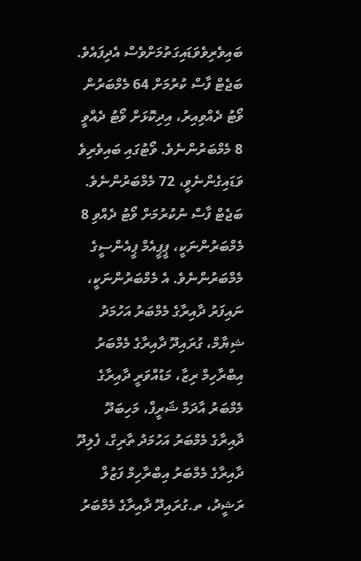ބައިވެރިވެވަޑައިގަތުމަށްވެސް އެދިފައެވެ. ބަޖެޓް ފާސް ކުރުމަށް 64 މެމްބަރުން ވޯޓު ދެއްވިއިރު، އިދިކޮޅަށް ވޯޓު ދެއްވީ 8 މެމްބަރުންނެވެ. ވޯޓުގައި ބައިވެރިވެ ވަޑައިގެންނެވީ، 72 މެމްބަރުންނެވެ.
ބަޖެޓް ފާސް ނުކުރުމަށް ވޯޓު ދެއްވި 8 މެމްބަރުންނަކީ، ޕީޕީއެމް ޕީއެންސީގެ މެމްބަރުންނެވެ. އެ މެމްބަރުންނަކީ، ނައިފަރު ދާއިރާގެ މެމްބަރު އަހުމަދު ޝިޔާމް، ގުރައިދޫ ދާއިރާގެ މެމްބަރު އިބްރާހިމް ރިޒާ، މަޑުއްވަރީ ދާއިރާގެ މެމްބަރު އާދަމް ޝަރީފް، މަހިބަދޫ ދާއިރާގެ މެމްބަރު އަހުމަދު ތާރިގް، ފެލިދޫ ދާއިރާގެ މެމްބަރު އިބްރާހިމް ފަޒުލް ރަޝީދު، ތ.ގުރައިދޫ ދާއިރާގެ މެމްބަރު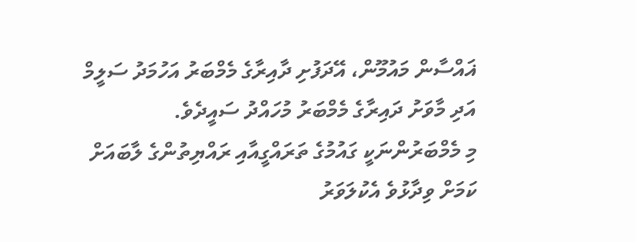ޣައްސާން މައުމޫން، އޭދަފުށި ދާއިރާގެ މެމްބަރު އަހުމަދު ސަލީމް އަދި މާވަށު ދައިރާގެ މެމްބަރު މުހައްދު ސައީދެވެ.
މި މެމްބަރުންނަކީ ގައުމުގެ ތަރައްގީއާއި ރައްޔިތުންގެ ލާބައަށް ކަމަށް ވިދާޅުވެ އެކުލަވަރު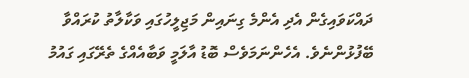ދައްކަވައިގެން އެދި އެންމެ ގިނައިން މަޖިލީހުގައި ވަކާލާތު ކުރައްވާ ބޭފުޅުންނެވެ. އެހެންނަމަވެސް ބޮޑު އާލަމީ ވަބާއެއްގެ ތެރޭގައި ގައުމު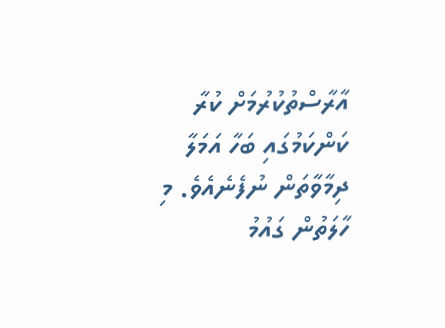އާރާސްތުކުރުމަށް ކުރާ ކަންކަމުގައި ބަހާ އަމަލާ ދިމާވާތަން ނުފެނެއެވެ. މި ހާލަތުން ގައުމު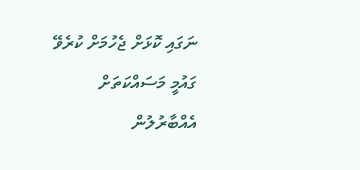ނަގައި ކޮޅަށް ޖެހުމަށް ކުރެވޭ ގައުމީ މަސައްކަތަށް އެއްބާރުލުން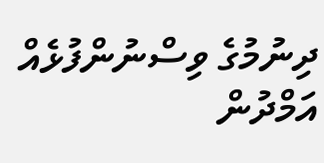ދިނުމުގެ ވިސްނުންފުޅެއް އަމްދުން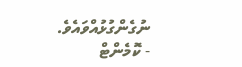ނުގެންގުޅުއްވައެވެ.
- ކޮމެންޓް